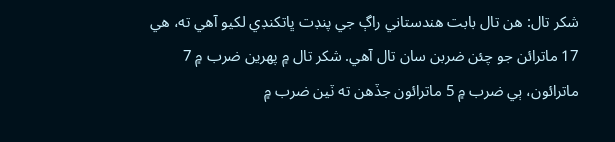شکر تال: هن تال بابت هندستاني راڳ جي پنڊت ڀاتکنڊي لکيو آهي ته، هي 17 ماترائن جو چئن ضربن سان تال آهي. شکر تال ۾ پهرين ضرب ۾ 7 ماترائون، ٻي ضرب ۾ 5 ماترائون جڏهن ته ٽين ضرب ۾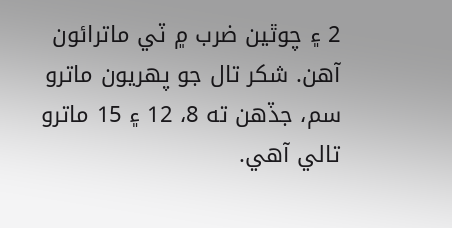2 ۽ چوٿين ضرب ۾ ٽي ماترائون آهن. شکر تال جو پهريون ماترو سم، جڏهن ته 8، 12 ۽ 15 ماترو تالي آهي.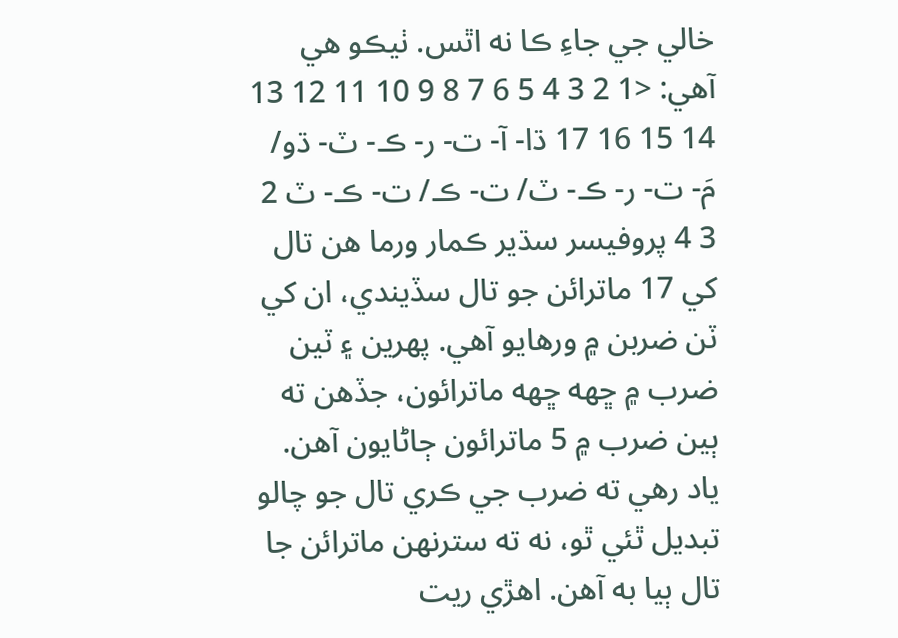خالي جي جاءِ ڪا نه اٿس. ٺيڪو هي آهي: <1 2 3 4 5 6 7 8 9 10 11 12 13 14 15 16 17 ڌا- آ- ت- ر- ڪ- ٽ- ڌو/ مَ- ت- ر- ڪ- ٽ/ ت- ڪ/ ت- ڪ- ٽ 2 3 4 پروفيسر سڌير ڪمار ورما هن تال کي 17 ماترائن جو تال سڏيندي، ان کي ٽن ضربن ۾ ورهايو آهي. پهرين ۽ ٽين ضرب ۾ ڇهه ڇهه ماترائون، جڏهن ته ٻين ضرب ۾ 5 ماترائون ڄاڻايون آهن. ياد رهي ته ضرب جي ڪري تال جو چالو تبديل ٿئي ٿو، نه ته سترنهن ماترائن جا تال ٻيا به آهن. اهڙي ريت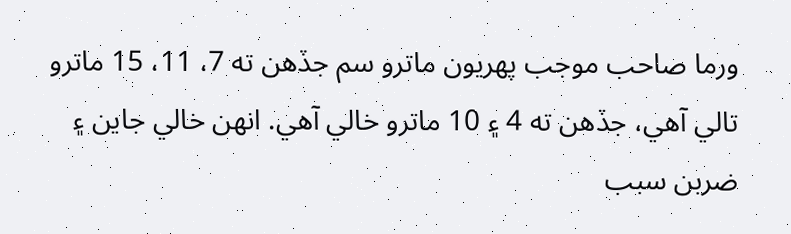ورما صاحب موجب پهريون ماترو سم جڏهن ته 7، 11، 15 ماترو تالي آهي، جڏهن ته 4 ۽ 10 ماترو خالي آهي. انهن خالي جاين ۽ ضربن سبب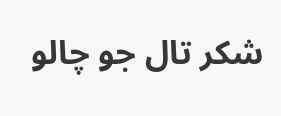شکر تال جو چالو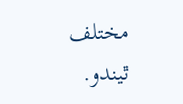مختلف ٿيندو.